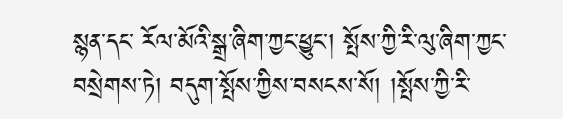སྙན་དང་ རོལ་མོའི་སྒྲ་ཞིག་ཀྱང་ཕྱུང་། སྤོས་ཀྱི་རི་ལུ་ཞིག་ཀྱང་བསྲེགས་ཏེ། བདུག་སྤོས་ཀྱིས་བསངས་སོ། །སྤོས་ཀྱི་རི་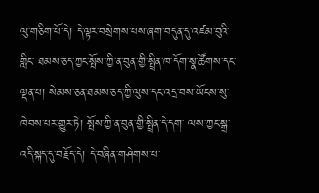ལུ་གཅིག་པོ་དེ། དེ་ལྟར་བསྲེགས་པས་ཞག་བདུན་དུ་འཛམ་བུའི་གླིང་ ཐམས་ཅད་ཀྱང་སྤོས་ཀྱི་ན་བུན་གྱི་སྤྲིན་ཁ་དོག་སྣ་ཚོགས་དང་ལྡན་པ། སེམས་ཅན་ཐམས་ཅད་ཀྱི་ལུས་དང་འདྲ་བས་ཡོངས་སུ་ཁེབས་པར་གྱུར་ཏེ། སྤོས་ཀྱི་ན་བུན་གྱི་སྤྲིན་དེ་དག་ ལས་ཀྱང་སྒྲ་འདི་སྐད་དུ་བརྗོད་དེ། དེ་བཞིན་གཤེགས་པ་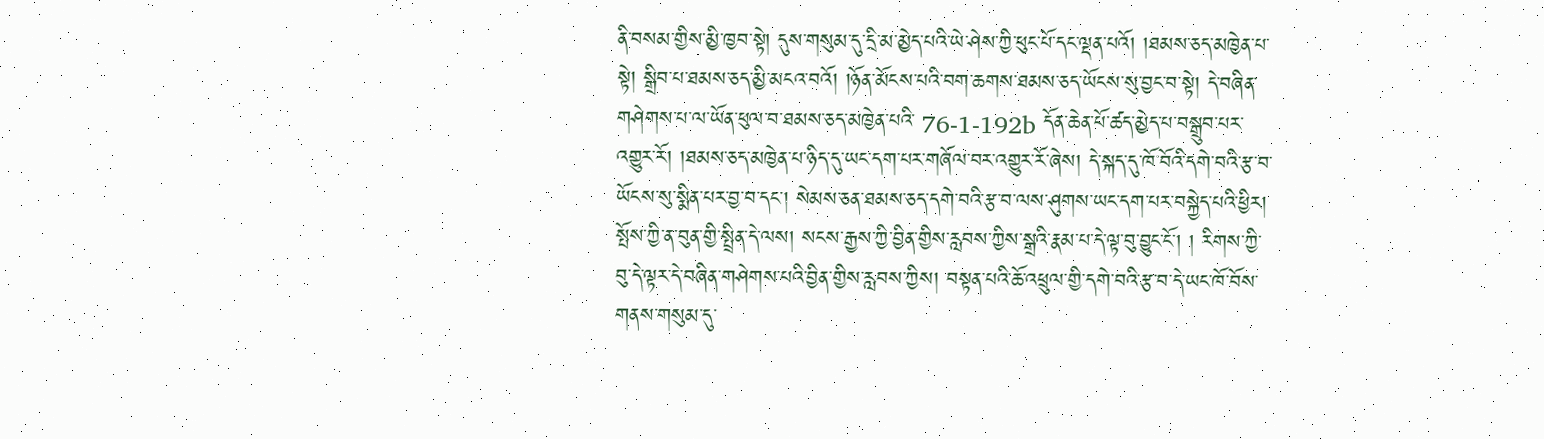ནི་བསམ་གྱིས་མྱི་ཁྱབ་སྟེ། དུས་གསུམ་དུ་དྲི་མ་མྱེད་པའི་ཡེ་ཤེས་ཀྱི་ཕུང་པོ་དང་ལྡན་པའོ། །ཐམས་ཅད་མཁྱེན་པ་སྟེ། སྒྲིབ་པ་ཐམས་ཅད་མྱི་མངའ་བའོ། །ཉོན་མོངས་པའི་བག་ཆགས་ཐམས་ཅད་ཡོངས་སུ་བྱང་བ་སྟེ། དེ་བཞིན་གཤེགས་པ་ལ་ཡོན་ཕུལ་བ་ཐམས་ཅད་མཁྱེན་པའི་ 76-1-192b དོན་ཆེན་པོ་ཚད་མྱེད་པ་བསྒྲུབ་པར་འགྱུར་རོ། །ཐམས་ཅད་མཁྱེན་པ་ཉིད་དུ་ཡང་དག་པར་གཞོལ་བར་འགྱུར་རོ་ཞེས། དེ་སྐད་དུ་ཁོ་བོའི་དགེ་བའི་རྩ་བ་ཡོངས་སུ་སྨིན་པར་བྱ་བ་དང་། སེམས་ཅན་ཐམས་ཅད་དགེ་བའི་རྩ་བ་ལས་ཤུགས་ཡང་དག་པར་བསྐྱེད་པའི་ཕྱིར། སྤོས་ཀྱི་ན་བུན་གྱི་སྤྲིན་དེ་ལས། སངས་རྒྱས་ཀྱི་བྱིན་གྱིས་རླབས་ཀྱིས་སྒྲའི་རྣམ་པ་དེ་ལྟ་བུ་བྱུང་ངོ་། ། རིགས་ཀྱི་བུ་དེ་ལྟར་དེ་བཞིན་གཤེགས་པའི་བྱིན་གྱིས་རླབས་ཀྱིས། བསྟན་པའི་ཆོ་འཕྲུལ་གྱི་དགེ་བའི་རྩ་བ་དེ་ཡང་ཁོ་བོས་གནས་གསུམ་དུ་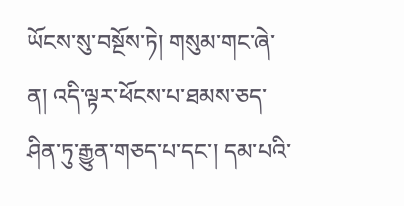ཡོངས་སུ་བསྔོས་ཏེ། གསུམ་གང་ཞེ་ན། འདི་ལྟར་ཕོངས་པ་ཐམས་ཅད་ཤིན་ཏུ་རྒྱུན་གཅད་པ་དང་། དམ་པའི་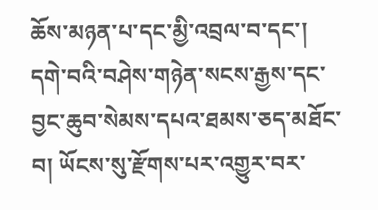ཆོས་མཉན་པ་དང་མྱི་འབྲལ་བ་དང་། དགེ་བའི་བཤེས་གཉེན་སངས་རྒྱས་དང་བྱང་ཆུབ་སེམས་དཔའ་ཐམས་ཅད་མཐོང་བ། ཡོངས་སུ་རྫོགས་པར་འགྱུར་བར་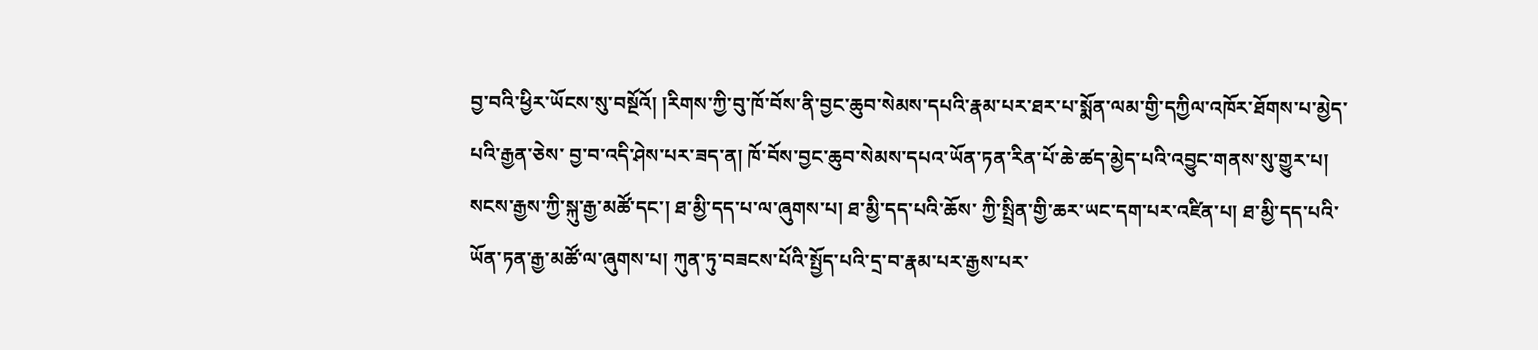བྱ་བའི་ཕྱིར་ཡོངས་སུ་བསྔོའོ། །རིགས་ཀྱི་བུ་ཁོ་བོས་ནི་བྱང་ཆུབ་སེམས་དཔའི་རྣམ་པར་ཐར་པ་སྨོན་ལམ་གྱི་དཀྱིལ་འཁོར་ཐོགས་པ་མྱེད་པའི་རྒྱན་ཅེས་ བྱ་བ་འདི་ཤེས་པར་ཟད་ན། ཁོ་བོས་བྱང་ཆུབ་སེམས་དཔའ་ཡོན་ཏན་རིན་པོ་ཆེ་ཚད་མྱེད་པའི་འབྱུང་གནས་སུ་གྱུར་པ། སངས་རྒྱས་ཀྱི་སྐུ་རྒྱ་མཚོ་དང་། ཐ་མྱི་དད་པ་ལ་ཞུགས་པ། ཐ་མྱི་དད་པའི་ཆོས་ ཀྱི་སྤྲིན་གྱི་ཆར་ཡང་དག་པར་འཛིན་པ། ཐ་མྱི་དད་པའི་ཡོན་ཏན་རྒྱ་མཚོ་ལ་ཞུགས་པ། ཀུན་ཏུ་བཟངས་པོའི་སྤྱོད་པའི་དྲ་བ་རྣམ་པར་རྒྱས་པར་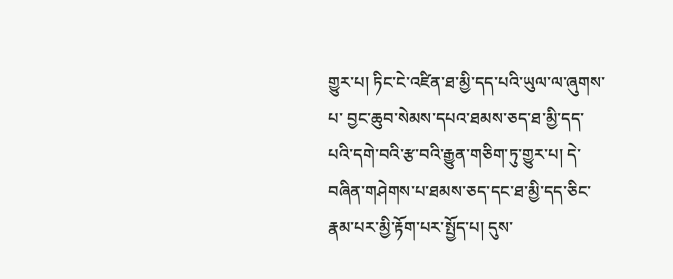གྱུར་པ། ཏིང་ངེ་འཛིན་ཐ་མྱི་དད་པའི་ཡུལ་ལ་ཞུགས་པ་ བྱང་ཆུབ་སེམས་དཔའ་ཐམས་ཅད་ཐ་མྱི་དད་པའི་དགེ་བའི་རྩ་བའི་རྒྱུན་གཅིག་ཏུ་གྱུར་པ། དེ་བཞིན་གཤེགས་པ་ཐམས་ཅད་དང་ཐ་མྱི་དད་ཅིང་རྣམ་པར་མྱི་རྟོག་པར་སྤྱོད་པ། དུས་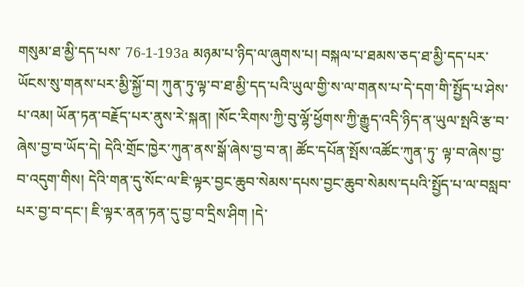གསུམ་ཐ་མྱི་དད་པས་ 76-1-193a མཉམ་པ་ཉིད་ལ་ཞུགས་པ། བསྐལ་པ་ཐམས་ཅད་ཐ་མྱི་དད་པར་ཡོངས་སུ་གནས་པར་མྱི་སྐྱོ་བ། ཀུན་ཏུ་ལྟ་བ་ཐ་མྱི་དད་པའི་ཡུལ་གྱི་ས་ལ་གནས་པ་དེ་དག་གི་སྤྱོད་པ་ཤེས་པ་འམ། ཡོན་ཏན་བརྗོད་པར་ནུས་རེ་སྐན། །སོང་རིགས་ཀྱི་བུ་ལྷོ་ཕྱོགས་ཀྱི་རྒྱུད་འདི་ཉིད་ན་ཡུལ་སྤའི་རྩ་བ་ཞེས་བྱ་བ་ཡོད་དེ། དེའི་གྲོང་ཁྱེར་ཀུན་ནས་སྒོ་ཞེས་བྱ་བ་ན། ཚོང་དཔོན་སྤོས་འཚོང་ཀུན་ཏུ་ ལྟ་བ་ཞེས་བྱ་བ་འདུག་གིས། དེའི་གན་དུ་སོང་ལ་ཇི་ལྟར་བྱང་ཆུབ་སེམས་དཔས་བྱང་ཆུབ་སེམས་དཔའི་སྤྱོད་པ་ལ་བསླབ་པར་བྱ་བ་དང་། ཇི་ལྟར་ནན་ཏན་དུ་བྱ་བ་དྲིས་ཤིག །དེ་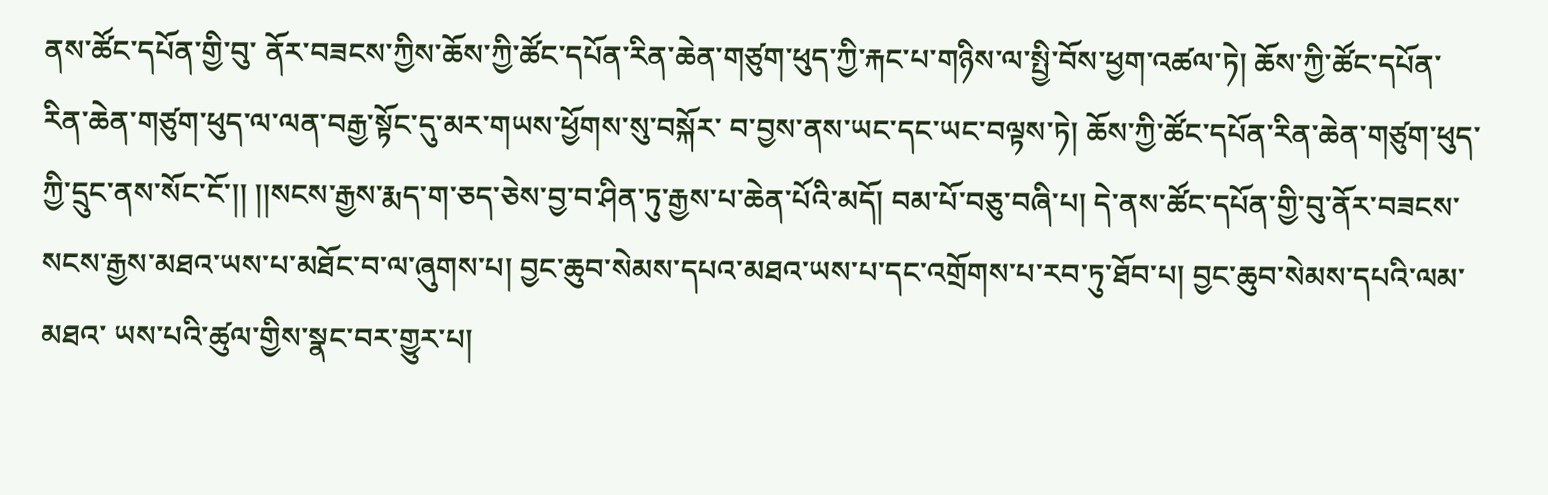ནས་ཚོང་དཔོན་གྱི་བུ་ ནོར་བཟངས་ཀྱིས་ཆོས་ཀྱི་ཚོང་དཔོན་རིན་ཆེན་གཙུག་ཕུད་ཀྱི་རྐང་པ་གཉིས་ལ་སྤྱི་བོས་ཕྱག་འཚལ་ཏེ། ཆོས་ཀྱི་ཚོང་དཔོན་རིན་ཆེན་གཙུག་ཕུད་ལ་ལན་བརྒྱ་སྟོང་དུ་མར་གཡས་ཕྱོགས་སུ་བསྐོར་ བ་བྱས་ནས་ཡང་དང་ཡང་བལྟས་ཏེ། ཆོས་ཀྱི་ཚོང་དཔོན་རིན་ཆེན་གཙུག་ཕུད་ཀྱི་དྲུང་ནས་སོང་ངོ་།། །།སངས་རྒྱས་རྨད་ག་ཅད་ཅེས་བྱ་བ་ཤིན་ཏུ་རྒྱས་པ་ཆེན་པོའི་མདོ། བམ་པོ་བཅུ་བཞི་པ། དེ་ནས་ཚོང་དཔོན་གྱི་བུ་ནོར་བཟངས་སངས་རྒྱས་མཐའ་ཡས་པ་མཐོང་བ་ལ་ཞུགས་པ། བྱང་ཆུབ་སེམས་དཔའ་མཐའ་ཡས་པ་དང་འགྲོགས་པ་རབ་ཏུ་ཐོབ་པ། བྱང་ཆུབ་སེམས་དཔའི་ལམ་མཐའ་ ཡས་པའི་ཚུལ་གྱིས་སྣང་བར་གྱུར་པ།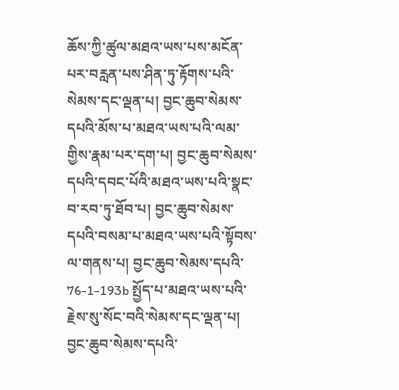ཆོས་ཀྱི་ཚུལ་མཐའ་ཡས་པས་མངོན་པར་བརླན་པས་ཤིན་ཏུ་རྟོགས་པའི་སེམས་དང་ལྡན་པ། བྱང་ཆུབ་སེམས་དཔའི་མོས་པ་མཐའ་ཡས་པའི་ལམ་ གྱིས་རྣམ་པར་དག་པ། བྱང་ཆུབ་སེམས་དཔའི་དབང་པོའི་མཐའ་ཡས་པའི་སྣང་བ་རབ་ཏུ་ཐོབ་པ། བྱང་ཆུབ་སེམས་དཔའི་བསམ་པ་མཐའ་ཡས་པའི་སྟོབས་ལ་གནས་པ། བྱང་ཆུབ་སེམས་དཔའི་ 76-1-193b སྤྱོད་པ་མཐའ་ཡས་པའི་རྗེས་སུ་སོང་བའི་སེམས་དང་ལྡན་པ། བྱང་ཆུབ་སེམས་དཔའི་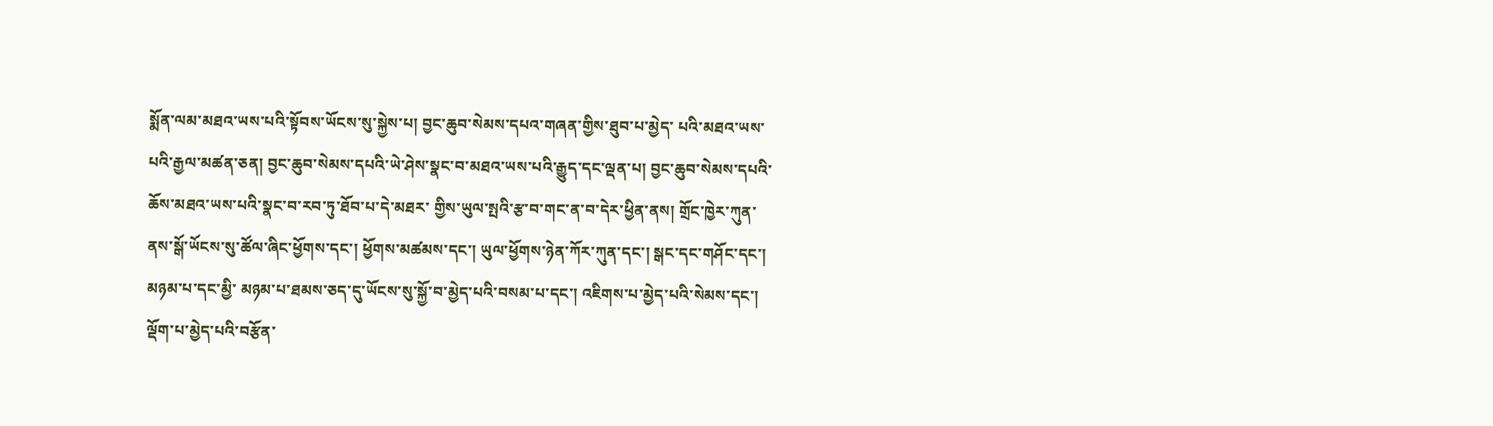སྨོན་ལམ་མཐའ་ཡས་པའི་སྟོབས་ཡོངས་སུ་སྐྱེས་པ། བྱང་ཆུབ་སེམས་དཔའ་གཞན་གྱིས་ཐུབ་པ་མྱེད་ པའི་མཐའ་ཡས་པའི་རྒྱལ་མཚན་ཅན། བྱང་ཆུབ་སེམས་དཔའི་ཡེ་ཤེས་སྣང་བ་མཐའ་ཡས་པའི་རྒྱུད་དང་ལྡན་པ། བྱང་ཆུབ་སེམས་དཔའི་ཆོས་མཐའ་ཡས་པའི་སྣང་བ་རབ་ཏུ་ཐོབ་པ་དེ་མཐར་ གྱིས་ཡུལ་སྤའི་རྩ་བ་གང་ན་བ་དེར་ཕྱིན་ནས། གྲོང་ཁྱེར་ཀུན་ནས་སྒོ་ཡོངས་སུ་ཚོལ་ཞིང་ཕྱོགས་དང་། ཕྱོགས་མཚམས་དང་། ཡུལ་ཕྱོགས་ཉེན་ཀོར་ཀུན་དང་། སྒང་དང་གཤོང་དང་། མཉམ་པ་དང་མྱི་ མཉམ་པ་ཐམས་ཅད་དུ་ཡོངས་སུ་སྐྱོ་བ་མྱེད་པའི་བསམ་པ་དང་། འཇིགས་པ་མྱེད་པའི་སེམས་དང་། ལྡོག་པ་མྱེད་པའི་བརྩོན་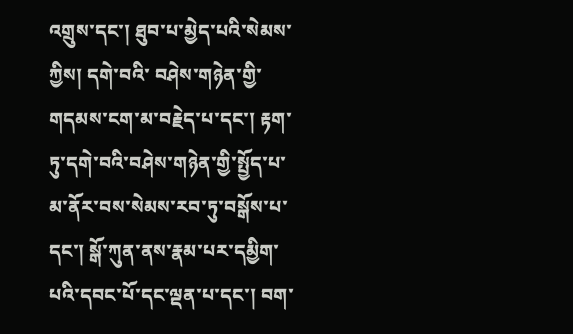འགྲུས་དང་། ཐུབ་པ་མྱེད་པའི་སེམས་ཀྱིས། དགེ་བའི་ བཤེས་གཉེན་གྱི་གདམས་ངག་མ་བརྗེད་པ་དང་། རྟག་ཏུ་དགེ་བའི་བཤེས་གཉེན་གྱི་སྤྱོད་པ་མ་ནོར་བས་སེམས་རབ་ཏུ་བསྒོས་པ་དང་། སྒོ་ཀུན་ནས་རྣམ་པར་དམྱིག་པའི་དབང་པོ་དང་ལྡན་པ་དང་། བག་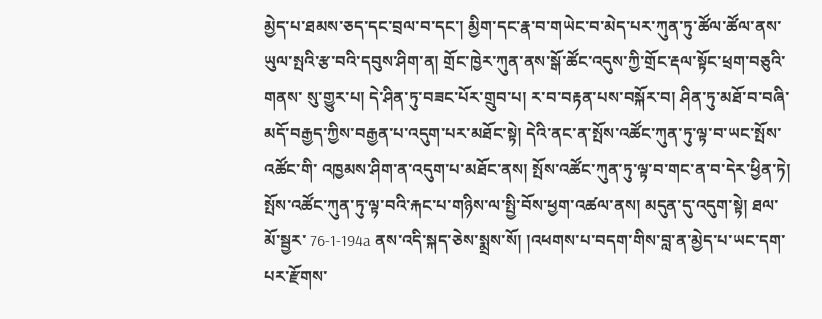མྱེད་པ་ཐམས་ཅད་དང་བྲལ་བ་དང་། མྱིག་དང་རྣ་བ་གཡེང་བ་མེད་པར་ཀུན་ཏུ་ཚོལ་ཚོལ་ནས་ཡུལ་སྤའི་རྩ་བའི་དབུས་ཤིག་ན། གྲོང་ཁྱེར་ཀུན་ནས་སྒོ་ཚོང་འདུས་ཀྱི་གྲོང་རྡལ་སྟོང་ཕྲག་བཅུའི་གནས་ སུ་གྱུར་པ། དེ་ཤིན་ཏུ་བཟང་པོར་གྲུབ་པ། ར་བ་བརྟན་པས་བསྐོར་བ། ཤིན་ཏུ་མཐོ་བ་བཞི་མདོ་བརྒྱད་ཀྱིས་བརྒྱན་པ་འདུག་པར་མཐོང་སྟེ། དེའི་ནང་ན་སྤོས་འཚོང་ཀུན་ཏུ་ལྟ་བ་ཡང་སྤོས་འཚོང་གི་ འཁྱམས་ཤིག་ན་འདུག་པ་མཐོང་ནས། སྤོས་འཚོང་ཀུན་ཏུ་ལྟ་བ་གང་ན་བ་དེར་ཕྱིན་ཏེ། སྤོས་འཚོང་ཀུན་ཏུ་ལྟ་བའི་རྐང་པ་གཉིས་ལ་སྤྱི་བོས་ཕྱག་འཚལ་ནས། མདུན་དུ་འདུག་སྟེ། ཐལ་མོ་སྦྱར་ 76-1-194a ནས་འདི་སྐད་ཅེས་སྨྲས་སོ། །འཕགས་པ་བདག་གིས་བླ་ན་མྱེད་པ་ཡང་དག་པར་རྫོགས་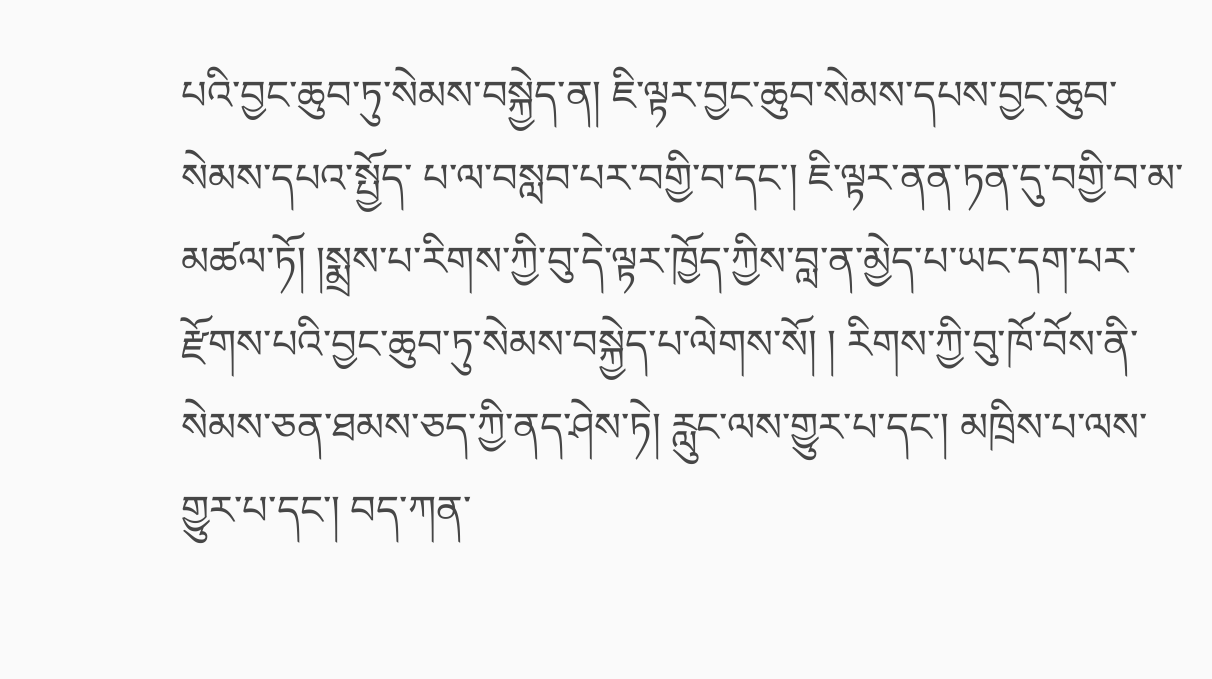པའི་བྱང་ཆུབ་ཏུ་སེམས་བསྐྱེད་ན། ཇི་ལྟར་བྱང་ཆུབ་སེམས་དཔས་བྱང་ཆུབ་སེམས་དཔའ་སྤྱོད་ པ་ལ་བསླབ་པར་བགྱི་བ་དང་། ཇི་ལྟར་ནན་ཏན་དུ་བགྱི་བ་མ་མཚལ་ཏོ། །སྨྲས་པ་རིགས་ཀྱི་བུ་དེ་ལྟར་ཁྱོད་ཀྱིས་བླ་ན་མྱེད་པ་ཡང་དག་པར་རྫོགས་པའི་བྱང་ཆུབ་ཏུ་སེམས་བསྐྱེད་པ་ལེགས་སོ། ། རིགས་ཀྱི་བུ་ཁོ་བོས་ནི་སེམས་ཅན་ཐམས་ཅད་ཀྱི་ནད་ཤེས་ཏེ། རླུང་ལས་གྱུར་པ་དང་། མཁྲིས་པ་ལས་གྱུར་པ་དང་། བད་ཀན་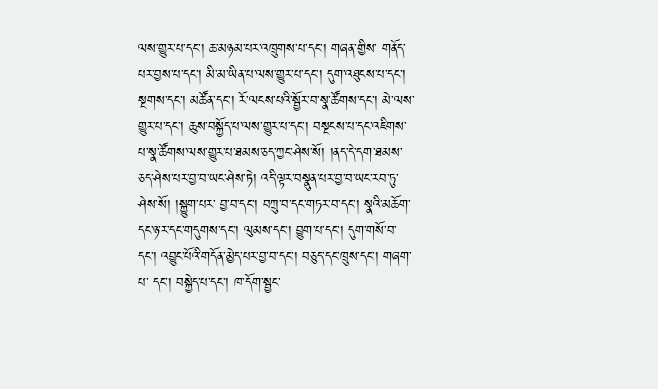ལས་གྱུར་པ་དང་། ཆ་མཉམ་པར་འཁྲུགས་པ་དང་། གཞན་གྱིས་ གནོད་པར་བྱས་པ་དང་། མི་མ་ཡིན་པ་ལས་གྱུར་པ་དང་། དུག་འཐུངས་པ་དང་། སྔགས་དང་། མཚོན་དང་། རོ་ལངས་པའི་སྦྱོར་བ་སྣ་ཚོགས་དང་། མེ་ལས་གྱུར་པ་དང་། ཆུས་བསྐྱོད་པ་ལས་གྱུར་པ་དང་། བསྔངས་པ་དང་འཇིགས་པ་སྣ་ཚོགས་ལས་གྱུར་པ་ཐམས་ཅད་ཀྱང་ཤེས་སོ། །ནད་དེ་དག་ཐམས་ཅད་ཤེས་པར་བྱ་བ་ཡང་ཤེས་ཏེ། འདི་ལྟར་བསྣུན་པར་བྱ་བ་ཡང་རབ་ཏུ་ཤེས་སོ། །སྐྱུག་པར་ བྱ་བ་དང་། བཀྲུ་བ་དང་གཏར་བ་དང་། སྣའི་མཆོག་དང་ཉ་ར་དང་གདུགས་དང་། ལུམས་དང་། བྱུག་པ་དང་། དུག་གསོ་བ་དང་། འབྱུང་པོའི་གདོན་མྱེད་པར་བྱ་བ་དང་། བཅུད་དང་ཁྲུས་དང་། གཞག་པ་ དང་། བསྐྱེད་པ་དང་། ཁ་དོག་སྦྱང་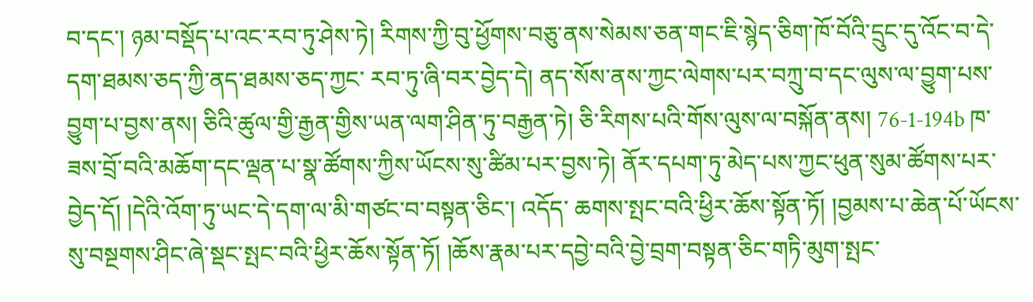བ་དང་། ཉམ་བསྡོད་པ་འང་རབ་ཏུ་ཤེས་ཏེ། རིགས་ཀྱི་བུ་ཕྱོགས་བཅུ་ནས་སེམས་ཅན་གང་ཇི་སྙེད་ཅིག་ཁོ་བོའི་དྲུང་དུ་འོང་བ་དེ་དག་ཐམས་ཅད་ཀྱི་ནད་ཐམས་ཅད་ཀྱང་ རབ་ཏུ་ཞི་བར་བྱེད་དེ། ནད་སོས་ནས་ཀྱང་ལེགས་པར་བཀྲུ་བ་དང་ལུས་ལ་བྱུག་པས་བྱུག་པ་བྱས་ནས། ཅིའི་ཚུལ་གྱི་རྒྱན་གྱིས་ཡན་ལག་ཤིན་ཏུ་བརྒྱན་ཏེ། ཅི་རིགས་པའི་གོས་ལུས་ལ་བསྐོན་ནས། 76-1-194b ཁ་ཟས་བྲོ་བའི་མཆོག་དང་ལྡན་པ་སྣ་ཚོགས་ཀྱིས་ཡོངས་སུ་ཚིམ་པར་བྱས་ཏེ། ནོར་དཔག་ཏུ་མེད་པས་ཀྱང་ཕུན་སུམ་ཚོགས་པར་བྱེད་དོ། །དེའི་འོག་ཏུ་ཡང་དེ་དག་ལ་མི་གཙང་བ་བསྟན་ཅིང་། འདོད་ ཆགས་སྤང་བའི་ཕྱིར་ཆོས་སྟོན་ཏོ། །བྱམས་པ་ཆེན་པོ་ཡོངས་སུ་བསྔགས་ཤིང་ཞེ་སྡང་སྤང་བའི་ཕྱིར་ཆོས་སྟོན་ཏོ། །ཆོས་རྣམ་པར་དབྱེ་བའི་བྱེ་བྲག་བསྟན་ཅིང་གཏི་མུག་སྤང་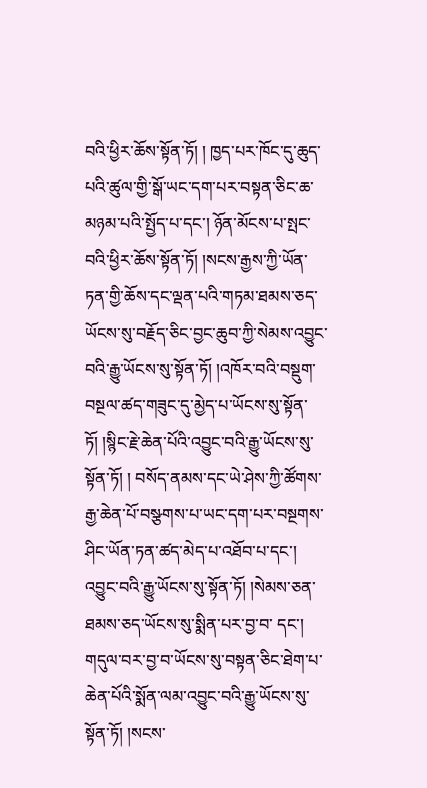བའི་ཕྱིར་ཆོས་སྟོན་ཏོ། ། ཁྱད་པར་ཁོང་དུ་ཆུད་པའི་ཚུལ་གྱི་སྒོ་ཡང་དག་པར་བསྟན་ཅིང་ཆ་མཉམ་པའི་སྤྱོད་པ་དང་། ཉོན་མོངས་པ་སྤང་བའི་ཕྱིར་ཆོས་སྟོན་ཏོ། །སངས་རྒྱས་ཀྱི་ཡོན་ཏན་གྱི་ཆོས་དང་ལྡན་པའི་གཏམ་ཐམས་ཅད་ ཡོངས་སུ་བརྗོད་ཅིང་བྱང་ཆུབ་ཀྱི་སེམས་འབྱུང་བའི་རྒྱུ་ཡོངས་སུ་སྟོན་ཏོ། །འཁོར་བའི་བསྡུག་བསྔལ་ཚད་གཟུང་དུ་མྱེད་པ་ཡོངས་སུ་སྟོན་ཏོ། །སྙིང་རྗེ་ཆེན་པོའི་འབྱུང་བའི་རྒྱུ་ཡོངས་སུ་སྟོན་ཏོ། ། བསོད་ནམས་དང་ཡེ་ཤེས་ཀྱི་ཚོགས་རྒྱ་ཆེན་པོ་བསྩགས་པ་ཡང་དག་པར་བསྔགས་ཤིང་ཡོན་ཏན་ཚད་མེད་པ་འཐོབ་པ་དང་། འབྱུང་བའི་རྒྱུ་ཡོངས་སུ་སྟོན་ཏོ། །སེམས་ཅན་ཐམས་ཅད་ཡོངས་སུ་སྨིན་པར་བྱ་བ་ དང་། གདུལ་བར་བྱ་བ་ཡོངས་སུ་བསྟན་ཅིང་ཐེག་པ་ཆེན་པོའི་སྨོན་ལམ་འབྱུང་བའི་རྒྱུ་ཡོངས་སུ་སྟོན་ཏོ། །སངས་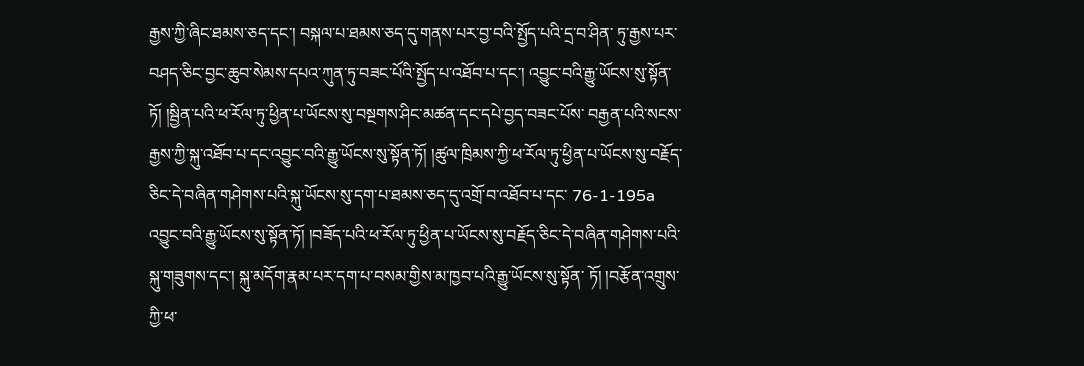རྒྱས་ཀྱི་ཞིང་ཐམས་ཅད་དང་། བསྐལ་པ་ཐམས་ཅད་དུ་གནས་པར་བྱ་བའི་སྤྱོད་པའི་དྲ་བ་ཤིན་ ཏུ་རྒྱས་པར་བཤད་ཅིང་བྱང་ཆུབ་སེམས་དཔའ་ཀུན་ཏུ་བཟང་པོའི་སྤྱོད་པ་འཐོབ་པ་དང་། འབྱུང་བའི་རྒྱུ་ཡོངས་སུ་སྟོན་ཏོ། །སྦྱིན་པའི་ཕ་རོལ་ཏུ་ཕྱིན་པ་ཡོངས་སུ་བསྔགས་ཤིང་མཚན་དང་དཔེ་བྱད་བཟང་པོས་ བརྒྱན་པའི་སངས་རྒྱས་ཀྱི་སྐུ་འཐོབ་པ་དང་འབྱུང་བའི་རྒྱུ་ཡོངས་སུ་སྟོན་ཏོ། །ཚུལ་ཁྲིམས་ཀྱི་ཕ་རོལ་ཏུ་ཕྱིན་པ་ཡོངས་སུ་བརྗོད་ཅིང་དེ་བཞིན་གཤེགས་པའི་སྐུ་ཡོངས་སུ་དག་པ་ཐམས་ཅད་དུ་འགྲོ་བ་འཐོབ་པ་དང་ 76-1-195a འབྱུང་བའི་རྒྱུ་ཡོངས་སུ་སྟོན་ཏོ། །བཟོད་པའི་ཕ་རོལ་ཏུ་ཕྱིན་པ་ཡོངས་སུ་བརྗོད་ཅིང་དེ་བཞིན་གཤེགས་པའི་སྐུ་གཟུགས་དང་། སྐུ་མདོག་རྣམ་པར་དག་པ་བསམ་གྱིས་མ་ཁྱབ་པའི་རྒྱུ་ཡོངས་སུ་སྟོན་ ཏོ། །བརྩོན་འགྲུས་ཀྱི་ཕ་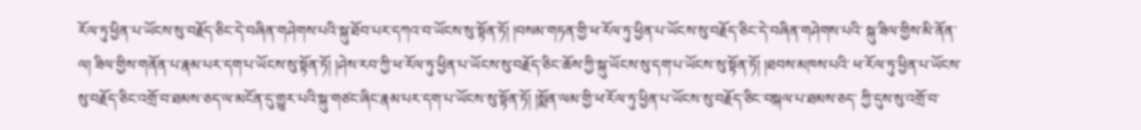རོལ་ཏུ་ཕྱིན་པ་ཡོངས་སུ་བརྗོད་ཅིང་དེ་བཞིན་གཤེགས་པའི་སྐུ་ཐོབ་པར་དཀའ་བ་ཡོངས་སུ་སྟོན་ཏོ། །བསམ་གཏན་གྱི་ཕ་རོལ་ཏུ་ཕྱིན་པ་ཡོངས་སུ་བརྗོད་ཅིང་དེ་བཞིན་གཤེགས་པའི་ སྐུ་ཟིལ་གྱིས་མི་ནོན་ལ། ཟིལ་གྱིས་གནོན་པ་རྣམ་པར་དག་པ་ཡོངས་སུ་སྟོན་ཏོ། །ཤེས་རབ་ཀྱི་ཕ་རོལ་ཏུ་ཕྱིན་པ་ཡོངས་སུ་བརྗོད་ཅིང་ཆོས་ཀྱི་སྐུ་ཡོངས་སུ་དག་པ་ཡོངས་སུ་སྟོན་ཏོ། །ཐབས་མཁས་པའི་ ཕ་རོལ་ཏུ་ཕྱིན་པ་ཡོངས་སུ་བརྗོད་ཅིང་འགྲོ་བ་ཐམས་ཅད་ལ་མངོན་དུ་གྱུར་པའི་སྐུ་གཙང་ཞིང་རྣམ་པར་དག་པ་ཡོངས་སུ་སྟོན་ཏོ། །སྨོན་ལམ་གྱི་ཕ་རོལ་ཏུ་ཕྱིན་པ་ཡོངས་སུ་བརྗོད་ཅིང་བསྐལ་པ་ཐམས་ཅད་ ཀྱི་དུས་སུ་འགྲོ་བ་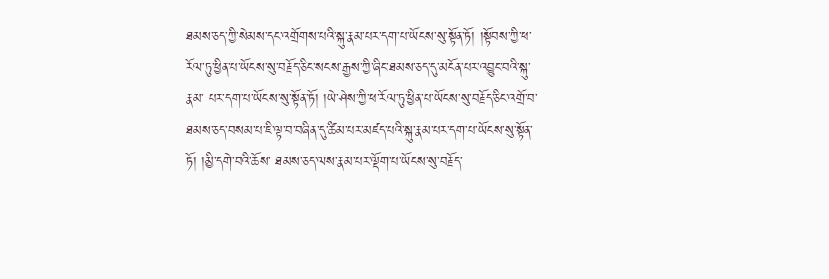ཐམས་ཅད་ཀྱི་སེམས་དང་འགྲོགས་པའི་སྐུ་རྣམ་པར་དག་པ་ཡོངས་སུ་སྟོན་ཏོ། །སྟོབས་ཀྱི་ཕ་རོལ་ཏུ་ཕྱིན་པ་ཡོངས་སུ་བརྗོད་ཅིང་སངས་རྒྱས་ཀྱི་ཞིང་ཐམས་ཅད་དུ་མངོན་པར་འབྱུང་བའི་སྐུ་རྣམ་ པར་དག་པ་ཡོངས་སུ་སྟོན་ཏོ། །ཡེ་ཤེས་ཀྱི་ཕ་རོལ་ཏུ་ཕྱིན་པ་ཡོངས་སུ་བརྗོད་ཅིང་འགྲོ་བ་ཐམས་ཅད་བསམ་པ་ཇི་ལྟ་བ་བཞིན་དུ་ཚིམ་པར་མཛད་པའི་སྐུ་རྣམ་པར་དག་པ་ཡོངས་སུ་སྟོན་ཏོ། །མྱི་དགེ་བའི་ཆོས་ ཐམས་ཅད་ལས་རྣམ་པར་ལྡོག་པ་ཡོངས་སུ་བརྗོད་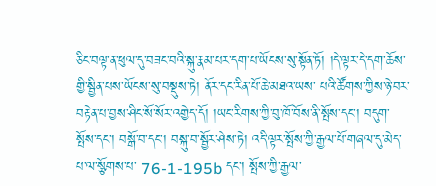ཅིང་བལྟ་ན་ཕུལ་དུ་བཟང་བའི་སྐུ་རྣམ་པར་དག་པ་ཡོངས་སུ་སྟོན་ཏོ། །དེ་ལྟར་དེ་དག་ཆོས་གྱི་སྦྱིན་པས་ཡོངས་སུ་བསྡུས་ཏེ། ནོར་དང་རིན་པོ་ཆེ་མཐའ་ཡས་ པའི་ཚོགས་ཀྱིས་ཉེ་བར་བརྟེན་པ་བྱས་ཤིང་སོ་སོར་འགྱེད་དོ། །ཡང་རིགས་ཀྱི་བུ་ཁོ་བོས་ནི་སྤོས་དང་། བདུག་སྤོས་དང་། བསྒོ་བ་དང་། བསྐུ་བ་སྦྱོར་ཤེས་ཏེ། འདི་ལྟར་སྤོས་ཀྱི་རྒྱལ་པོ་གཞལ་དུ་མེད་པ་ལ་སྩོགས་པ་ 76-1-195b དང་། སྤོས་ཀྱི་རྒྱལ་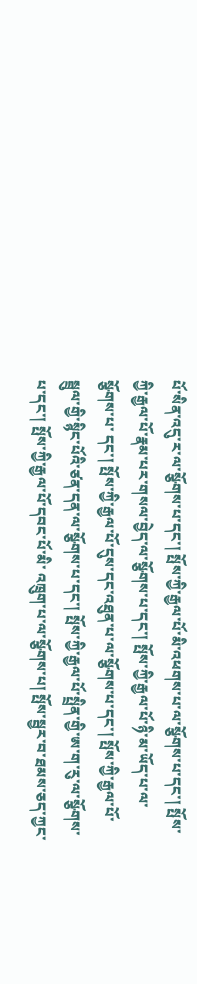པོ་སིན་འདུ་ར་ལ་སྩོགས་པ་དང་། སྤོས་ཀྱི་རྒྱལ་པོ་མི་འཕགས་པ་ལ་སྩོགས་པ་དང་། སྤོས་ཀྱི་རྒྱལ་པོ་རྣམ་པར་གསལ་བྱེད་ལ་སྩོགས་པ་དང་། སྤོས་ཀྱི་རྒྱལ་པོ་ཉི་མ་ཡོད་པ་ལ་སྩོགས་པ་ དང་། སྤོས་ཀྱི་རྒྱལ་པོ་དུས་དང་འཐུན་པ་ལ་སྩོགས་པ་དང་། སྤོས་ཀྱི་རྒྱལ་པོ་སྦྲུལ་གྱི་སྙིང་པོའི་ཙན་དན་ལ་སྩོགས་པ་དང་། སྤོས་ཀྱི་རྒྱལ་པོ་སྤྲིན་གྱི་ཨ་ག་རུ་ལ་སྩོགས་པ་དང་། སྤོས་ཀྱི་རྒྱལ་པོ་དབང་པོ་མི་ འཁྲུག་པ་ལ་སྩོགས་པ། སྤོས་སྦྱར་བ་ཐམས་ཅད་ཀྱང་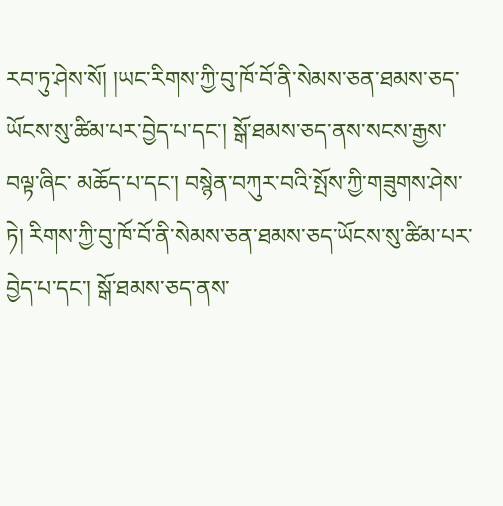རབ་ཏུ་ཤེས་སོ། །ཡང་རིགས་ཀྱི་བུ་ཁོ་བོ་ནི་སེམས་ཅན་ཐམས་ཅད་ཡོངས་སུ་ཚིམ་པར་བྱེད་པ་དང་། སྒོ་ཐམས་ཅད་ནས་སངས་རྒྱས་བལྟ་ཞིང་ མཆོད་པ་དང་། བསྙེན་བཀུར་བའི་སྤོས་ཀྱི་གཟུགས་ཤེས་ཏེ། རིགས་ཀྱི་བུ་ཁོ་བོ་ནི་སེམས་ཅན་ཐམས་ཅད་ཡོངས་སུ་ཚིམ་པར་བྱེད་པ་དང་། སྒོ་ཐམས་ཅད་ནས་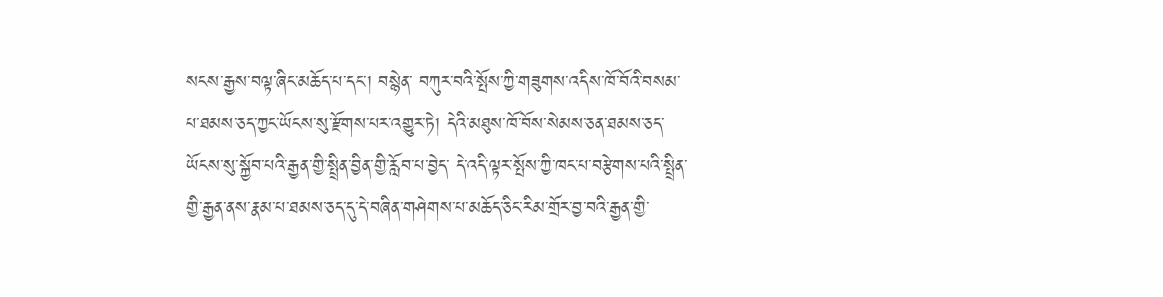སངས་རྒྱས་བལྟ་ཞིང་མཆོད་པ་དང་། བསྙེན་ བཀུར་བའི་སྤོས་ཀྱི་གཟུགས་འདིས་ཁོ་བོའི་བསམ་པ་ཐམས་ཅད་ཀྱང་ཡོངས་སུ་རྫོགས་པར་འགྱུར་ཏེ། དེའི་མཐུས་ཁོ་བོས་སེམས་ཅན་ཐམས་ཅད་ཡོངས་སུ་སྐྱོབ་པའི་རྒྱན་གྱི་སྤྲིན་བྱིན་གྱི་རློབ་པ་བྱེད་ དེ་འདི་ལྟར་སྤོས་ཀྱི་ཁང་པ་བརྩེགས་པའི་སྤྲིན་གྱི་རྒྱན་ནས་རྣམ་པ་ཐམས་ཅད་དུ་དེ་བཞིན་གཤེགས་པ་མཆོད་ཅིང་རིམ་གྲོར་བྱ་བའི་རྒྱན་གྱི་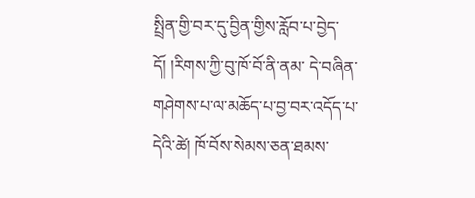སྤྲིན་གྱི་བར་དུ་བྱིན་གྱིས་རློབ་པ་བྱེད་དོ། །རིགས་ཀྱི་བུ་ཁོ་བོ་ནི་ནམ་ དེ་བཞིན་གཤེགས་པ་ལ་མཆོད་པ་བྱ་བར་འདོད་པ་དེའི་ཚེ། ཁོ་བོས་སེམས་ཅན་ཐམས་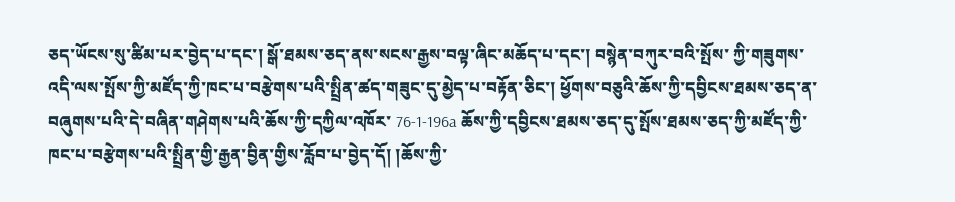ཅད་ཡོངས་སུ་ཚིམ་པར་བྱེད་པ་དང་། སྒོ་ཐམས་ཅད་ནས་སངས་རྒྱས་བལྟ་ཞིང་མཆོད་པ་དང་། བསྙེན་བཀུར་བའི་སྤོས་ ཀྱི་གཟུགས་འདི་ལས་སྤོས་ཀྱི་མཛོད་ཀྱི་ཁང་པ་བརྩེགས་པའི་སྤྲིན་ཚད་གཟུང་དུ་མྱེད་པ་བརྟོན་ཅིང་། ཕྱོགས་བཅུའི་ཆོས་ཀྱི་དབྱིངས་ཐམས་ཅད་ན་བཞུགས་པའི་དེ་བཞིན་གཤེགས་པའི་ཆོས་ཀྱི་དཀྱིལ་འཁོར་ 76-1-196a ཆོས་ཀྱི་དབྱིངས་ཐམས་ཅད་དུ་སྤོས་ཐམས་ཅད་ཀྱི་མཛོད་ཀྱི་ཁང་པ་བརྩེགས་པའི་སྤྲིན་གྱི་རྒྱན་བྱིན་གྱིས་རློབ་པ་བྱེད་དོ། །ཆོས་ཀྱི་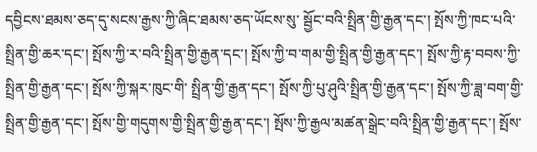དབྱིངས་ཐམས་ཅད་དུ་སངས་རྒྱས་ཀྱི་ཞིང་ཐམས་ཅད་ཡོངས་སུ་ སྦྱོང་བའི་སྤྲིན་གྱི་རྒྱན་དང་། སྤོས་ཀྱི་ཁང་པའི་སྤྲིན་གྱི་ཆར་དང་། སྤོས་ཀྱི་ར་བའི་སྤྲིན་གྱི་རྒྱན་དང་། སྤོས་ཀྱི་བ་གམ་གྱི་སྤྲིན་གྱི་རྒྱན་དང་། སྤོས་ཀྱི་རྟ་བབས་ཀྱི་སྤྲིན་གྱི་རྒྱན་དང་། སྤོས་ཀྱི་སྐར་ཁུང་གི་ སྤྲིན་གྱི་རྒྱན་དང་། སྤོས་ཀྱི་པུ་ཤུའི་སྤྲིན་གྱི་རྒྱན་དང་། སྤོས་ཀྱི་ཟླ་བག་གྱི་སྤྲིན་གྱི་རྒྱན་དང་། སྤོས་གྱི་གདུགས་གྱི་སྤྲིན་གྱི་རྒྱན་དང་། སྤོས་ཀྱི་རྒྱལ་མཚན་སྒྲེང་བའི་སྤྲིན་གྱི་རྒྱན་དང་། སྤོས་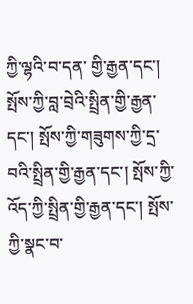ཀྱི་ལྷའི་བ་དན་ གྱི་རྒྱན་དང་། སྤོས་ཀྱི་བླ་བྲེའི་སྤྲིན་གྱི་རྒྱན་དང་། སྤོས་ཀྱི་གཟུགས་ཀྱི་དྲ་བའི་སྤྲིན་གྱི་རྒྱན་དང་། སྤོས་ཀྱི་འོད་ཀྱི་སྤྲིན་གྱི་རྒྱན་དང་། སྤོས་ཀྱི་སྣང་བ་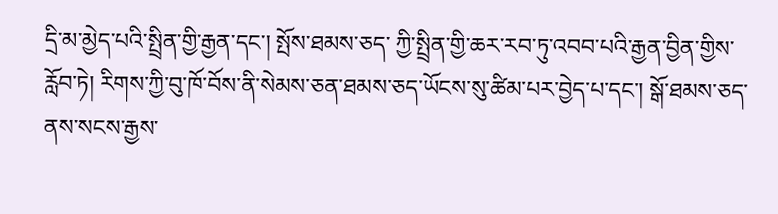དྲི་མ་མྱེད་པའི་སྤྲིན་གྱི་རྒྱན་དང་། སྤོས་ཐམས་ཅད་ ཀྱི་སྤྲིན་གྱི་ཆར་རབ་ཏུ་འབབ་པའི་རྒྱན་བྱིན་གྱིས་རློབ་ཏེ། རིགས་ཀྱི་བུ་ཁོ་བོས་ནི་སེམས་ཅན་ཐམས་ཅད་ཡོངས་སུ་ཚིམ་པར་བྱེད་པ་དང་། སྒོ་ཐམས་ཅད་ནས་སངས་རྒྱས་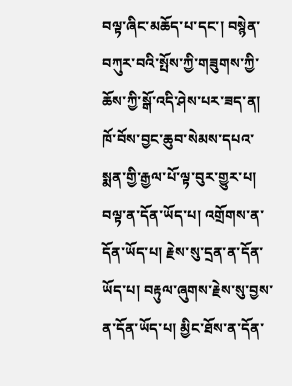བལྟ་ཞིང་མཆོད་པ་དང་། བསྙེན་བཀུར་བའི་སྤོས་ཀྱི་གཟུགས་ཀྱི་ཆོས་ཀྱི་སྒོ་འདི་ཤེས་པར་ཟད་ན། ཁོ་བོས་བྱང་ཆུབ་སེམས་དཔའ་སྨན་གྱི་རྒྱལ་པོ་ལྟ་བུར་གྱུར་པ། བལྟ་ན་དོན་ཡོད་པ། འགྲོགས་ན་དོན་ཡོད་པ། རྗེས་སུ་དྲན་ན་དོན་ཡོད་པ། བརྟུལ་ཞུགས་རྗེས་སུ་བྱས་ན་དོན་ཡོད་པ། མྱིང་ཐོས་ན་དོན་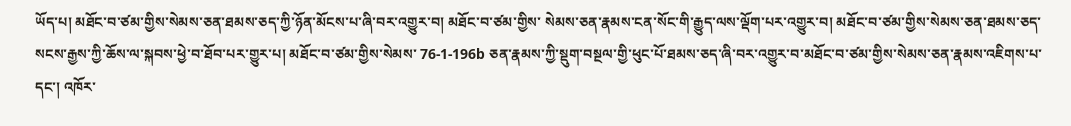ཡོད་པ། མཐོང་བ་ཙམ་གྱིས་སེམས་ཅན་ཐམས་ཅད་ཀྱི་ཉོན་མོངས་པ་ཞི་བར་འགྱུར་བ། མཐོང་བ་ཙམ་གྱིས་ སེམས་ཅན་རྣམས་ངན་སོང་གི་རྒྱུད་ལས་ལྡོག་པར་འགྱུར་བ། མཐོང་བ་ཙམ་གྱིས་སེམས་ཅན་ཐམས་ཅད་སངས་རྒྱས་ཀྱི་ཆོས་ལ་སྐབས་ཕྱེ་བ་ཐོབ་པར་གྱུར་པ། མཐོང་བ་ཙམ་གྱིས་སེམས་ 76-1-196b ཅན་རྣམས་ཀྱི་སྡུག་བསྔལ་གྱི་ཕུང་པོ་ཐམས་ཅད་ཞི་བར་འགྱུར་བ་མཐོང་བ་ཙམ་གྱིས་སེམས་ཅན་རྣམས་འཇིགས་པ་དང་། འཁོར་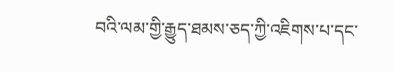བའི་ལམ་གྱི་རྒྱུད་ཐམས་ཅད་ཀྱི་འཇིགས་པ་དང་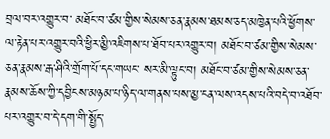བྲལ་བར་འགྱུར་བ་ མཐོང་བ་ཙམ་གྱིས་སེམས་ཅན་རྣམས་ཐམས་ཅད་མཁྱེན་པའི་ཕྱོགས་ལ་རྟེན་པར་འགྱུར་བའི་ཕྱིར་མྱི་འཇིགས་པ་ཐོབ་པར་འགྱུར་བ། མཐོང་བ་ཙམ་གྱིས་སེམས་ཅན་རྣམས་རྒ་ཤིའི་གྲོག་པོ་དང་གཡང་ སར་མི་ལྟུང་བ། མཐོང་བ་ཙམ་གྱིས་སེམས་ཅན་རྣམས་ཆོས་ཀྱི་དབྱིངས་མཉམ་པ་ཉིད་ལ་གནས་པས་མྱ་ངན་ལས་འདས་པའི་བདེ་བ་འཐོབ་པར་འགྱུར་བ་དེ་དག་གི་སྤྱོད་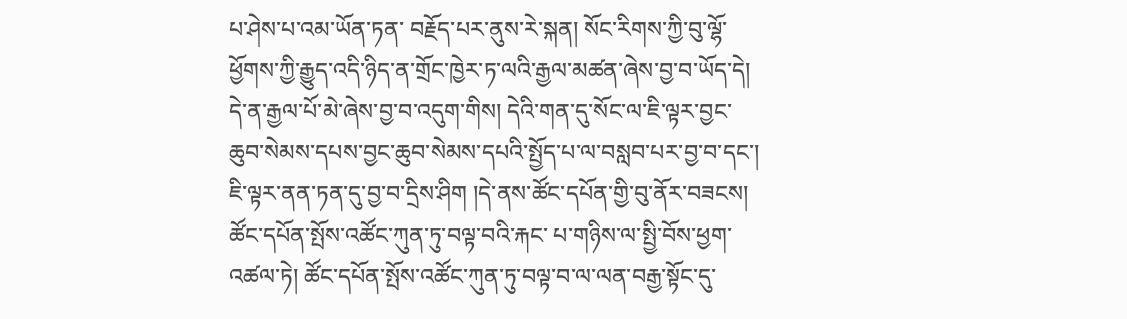པ་ཤེས་པ་འམ་ཡོན་ཏན་ བརྗོད་པར་ནུས་རེ་སྐན། སོང་རིགས་ཀྱི་བུ་ལྷོ་ཕྱོགས་ཀྱི་རྒྱུད་འདི་ཉིད་ན་གྲོང་ཁྱེར་ཏ་ལའི་རྒྱལ་མཚན་ཞེས་བྱ་བ་ཡོད་དེ། དེ་ན་རྒྱལ་པོ་མེ་ཞེས་བྱ་བ་འདུག་གིས། དེའི་གན་དུ་སོང་ལ་ཇི་ལྟར་བྱང་ ཆུབ་སེམས་དཔས་བྱང་ཆུབ་སེམས་དཔའི་སྤྱོད་པ་ལ་བསླབ་པར་བྱ་བ་དང་། ཇི་ལྟར་ནན་ཏན་དུ་བྱ་བ་དྲིས་ཤིག །དེ་ནས་ཚོང་དཔོན་གྱི་བུ་ནོར་བཟངས། ཚོང་དཔོན་སྤོས་འཚོང་ཀུན་ཏུ་བལྟ་བའི་རྐང་ པ་གཉིས་ལ་སྤྱི་བོས་ཕྱག་འཚལ་ཏེ། ཚོང་དཔོན་སྤོས་འཚོང་ཀུན་ཏུ་བལྟ་བ་ལ་ལན་བརྒྱ་སྟོང་དུ་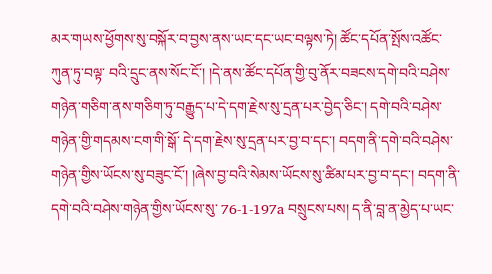མར་གཡས་ཕྱོགས་སུ་བསྐོར་བ་བྱས་ནས་ཡང་དང་ཡང་བལྟས་ཏེ། ཚོང་དཔོན་སྤོས་འཚོང་ཀུན་ཏུ་བལྟ་ བའི་དྲུང་ནས་སོང་ངོ་། །དེ་ནས་ཚོང་དཔོན་གྱི་བུ་ནོར་བཟངས་དགེ་བའི་བཤེས་གཉེན་གཅིག་ནས་གཅིག་ཏུ་བརྒྱུད་པ་དེ་དག་རྗེས་སུ་དྲན་པར་བྱེད་ཅིང་། དགེ་བའི་བཤེས་གཉེན་གྱི་གདམས་ངག་གི་སྒོ་ དེ་དག་རྗེས་སུ་དྲན་པར་བྱ་བ་དང་། བདག་ནི་དགེ་བའི་བཤེས་གཉེན་གྱིས་ཡོངས་སུ་བཟུང་ངོ་། །ཞེས་བྱ་བའི་སེམས་ཡོངས་སུ་ཚིམ་པར་བྱ་བ་དང་། བདག་ནི་དགེ་བའི་བཤེས་གཉེན་གྱིས་ཡོངས་སུ་ 76-1-197a བསྲུངས་པས། ད་ནི་བླ་ན་མྱེད་པ་ཡང་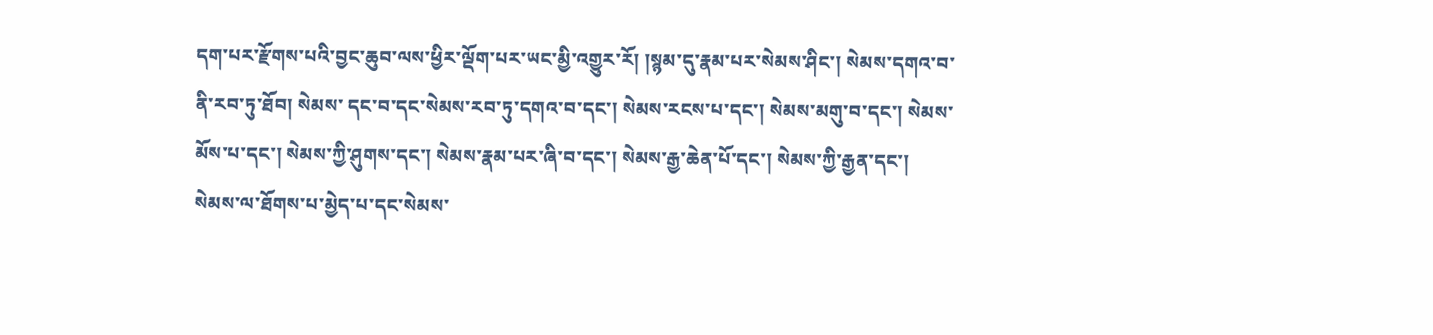དག་པར་རྫོགས་པའི་བྱང་ཆུབ་ལས་ཕྱིར་ལྡོག་པར་ཡང་མྱི་འགྱུར་རོ། །སྙམ་དུ་རྣམ་པར་སེམས་ཤིང་། སེམས་དགའ་བ་ནི་རབ་ཏུ་ཐོབ། སེམས་ དང་བ་དང་སེམས་རབ་ཏུ་དགའ་བ་དང་། སེམས་རངས་པ་དང་། སེམས་མགུ་བ་དང་། སེམས་མོས་པ་དང་། སེམས་ཀྱི་ཤུགས་དང་། སེམས་རྣམ་པར་ཞི་བ་དང་། སེམས་རྒྱ་ཆེན་པོ་དང་། སེམས་ཀྱི་རྒྱན་དང་། སེམས་ལ་ཐོགས་པ་མྱེད་པ་དང་སེམས་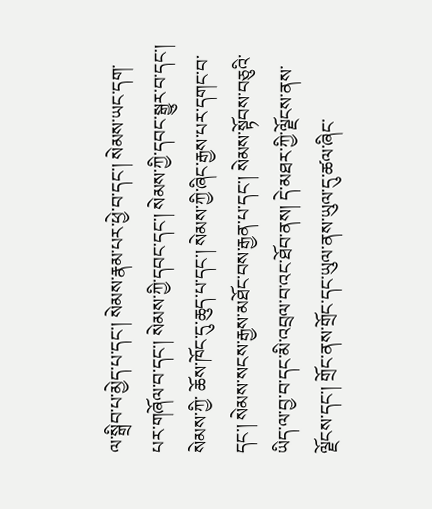ལ་སྒྲིབ་པ་མྱེད་པ་དང་། སེམས་རྣམ་པར་ཕྱེ་བ་དང་། སེམས་ཡང་དག་པར་གཞོལ་བ་དང་། སེམས་ཀྱི་དབང་དང་། སེམས་ཀྱི་དབང་སྒྱུར་བ་དང་། སེམས་ཀྱི་ ཆོས་ཁོང་དུ་ཆུད་པ་དང་། སེམས་ཀྱི་ཞིང་རྒྱས་པར་དགང་བ་དང་། སེམས་སངས་རྒྱས་མཐོང་བས་རྒྱན་པ་དང་། སེམས་སྟོབས་བཅུའི་ཡིད་ལ་བྱ་བ་དང་མི་འབྲལ་བ་འང་ཐོབ་ནས། དེ་མཐར་ཀྱི་ལྗོངས་ནས་ ལྗོངས་དང་། གྲོང་ནས་གྲོང་དང་ཡུལ་ནས་ཡུལ་དུ་ཚལ་ཞིང་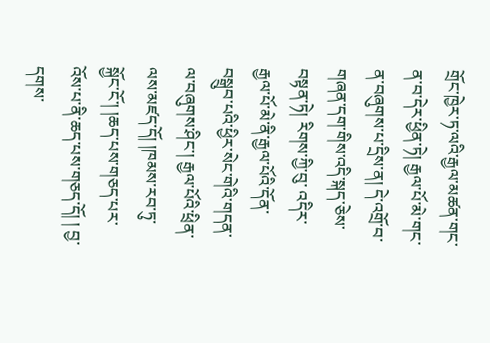གྲོང་ཁྱེར་ཏ་ལའི་རྒྱལ་མཚན་གང་ན་བ་དེར་ཕྱིན་ཏེ། རྒྱལ་པོ་མེ་གང་ན་བཞུགས་པ་དྲིས་ན། དེ་འགྲོ་བ་གཞན་དག་གིས་འདི་སྐད་ཅེས་བསྟན་ཏེ། རིགས་ཀྱི་བུ་ འདིར་རྒྱལ་པོ་མེ་ནི་རྒྱལ་པོའི་དོན་བསྒྲུབ་པའི་ཕྱིར་སེང་གེའི་གདན་ལ་བཞུགས་ཤིང་། རྒྱལ་པོའི་ཕྲིན་ལས་མཛད་དོ། །ཁམས་རབ་ཏུ་སྐྱོང་ངོ་། །ཆད་པས་གཅད་པར་འོས་པ་ནི་ཆད་པས་གཅད་དོ། ། བྱ་དགས་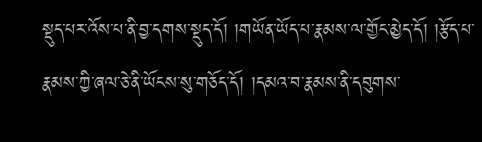སྡུད་པར་འོས་པ་ནི་བྱ་དགས་སྡུད་དོ། །གཡོན་ཡོད་པ་རྣམས་ལ་གྱོང་མྱེད་དོ། །རྩོད་པ་རྣམས་ཀྱི་ཞལ་ཅེ་ནི་ཡོངས་སུ་གཅོད་དོ། །དམའ་བ་རྣམས་ནི་དབུགས་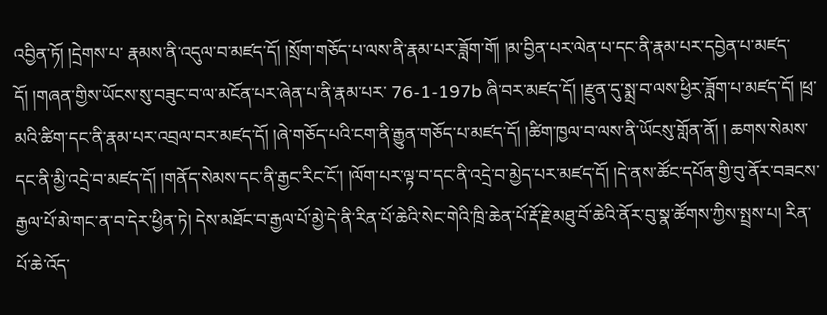འབྱིན་ཏོ། །དྲེགས་པ་ རྣམས་ནི་འདུལ་བ་མཛད་དོ། །སྲོག་གཅོད་པ་ལས་ནི་རྣམ་པར་ཟློག་གོ། །མ་བྱིན་པར་ལེན་པ་དང་ནི་རྣམ་པར་དབྱེན་པ་མཛད་དོ། །གཞན་གྱིས་ཡོངས་སུ་བཟུང་བ་ལ་མངོན་པར་ཞེན་པ་ནི་རྣམ་པར་ 76-1-197b ཞི་བར་མཛད་དོ། །རྫུན་དུ་སྨྲ་བ་ལས་ཕྱིར་ཟློག་པ་མཛད་དོ། །ཕྲ་མའི་ཚིག་དང་ནི་རྣམ་པར་འབྲལ་བར་མཛད་དོ། །ཞེ་གཅོད་པའི་ངག་ནི་རྒྱུན་གཅོད་པ་མཛད་དོ། །ཚིག་ཁྱལ་བ་ལས་ནི་ཡོངསུ་གློན་ནོ། ། ཆགས་སེམས་དང་ནི་མྱི་འདྲེ་བ་མཛད་དོ། །གནོད་སེམས་དང་ནི་རྒྱང་རིང་ངོ་། །ལོག་པར་ལྟ་བ་དང་ནི་འདྲེ་བ་མྱེད་པར་མཛད་དོ། །དེ་ནས་ཚོང་དཔོན་གྱི་བུ་ནོར་བཟངས་རྒྱལ་པོ་མེ་གང་ན་བ་དེར་ཕྱིན་ཏེ། དེས་མཐོང་བ་རྒྱལ་པོ་མྱེ་དེ་ནི་རིན་པོ་ཆེའི་སེང་གེའི་ཁྲི་ཆེན་པོ་རྡོ་རྗེ་མཐུ་བོ་ཆེའི་ནོར་བུ་སྣ་ཚོགས་ཀྱིས་སྤྲས་པ། རིན་པོ་ཆེ་འོད་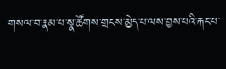གསལ་བ་རྣམ་པ་སྣ་ཚོགས་གྲངས་མྱེད་པ་ལས་བྱས་པའི་རྐང་པ་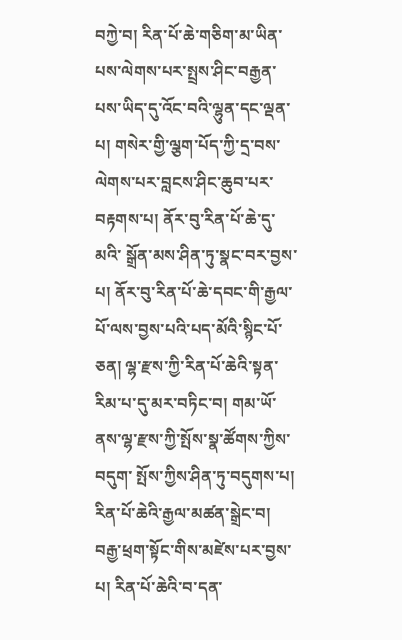བཀྱེ་བ། རིན་པོ་ཆེ་གཅིག་མ་ཡིན་པས་ལེགས་པར་སྤྲས་ཤིང་བརྒྱན་པས་ཡིད་དུ་འོང་བའི་ལྷུན་དང་ལྡན་པ། གསེར་གྱི་ལྕག་པོད་ཀྱི་དྲ་བས་ལེགས་པར་བླངས་ཤིང་ཆུབ་པར་བརྟགས་པ། ནོར་བུ་རིན་པོ་ཆེ་དུ་མའི་ སྒྲོན་མས་ཤིན་ཏུ་སྣང་བར་བྱས་པ། ནོར་བུ་རིན་པོ་ཆེ་དབང་གི་རྒྱལ་པོ་ལས་བྱས་པའི་པད་མོའི་སྙིང་པོ་ཅན། ལྷ་རྫས་ཀྱི་རིན་པོ་ཆེའི་སྟན་རིམ་པ་དུ་མར་བཏིང་བ། གམ་ཡོ་ནས་ལྷ་རྫས་ཀྱི་སྤོས་སྣ་ཚོགས་ཀྱིས་བདུག་ སྤོས་ཀྱིས་ཤིན་ཏུ་བདུགས་པ། རིན་པོ་ཆེའི་རྒྱལ་མཚན་སྒྲེང་བ། བརྒྱ་ཕྲག་སྟོང་གིས་མཛེས་པར་བྱས་པ། རིན་པོ་ཆེའི་བ་དན་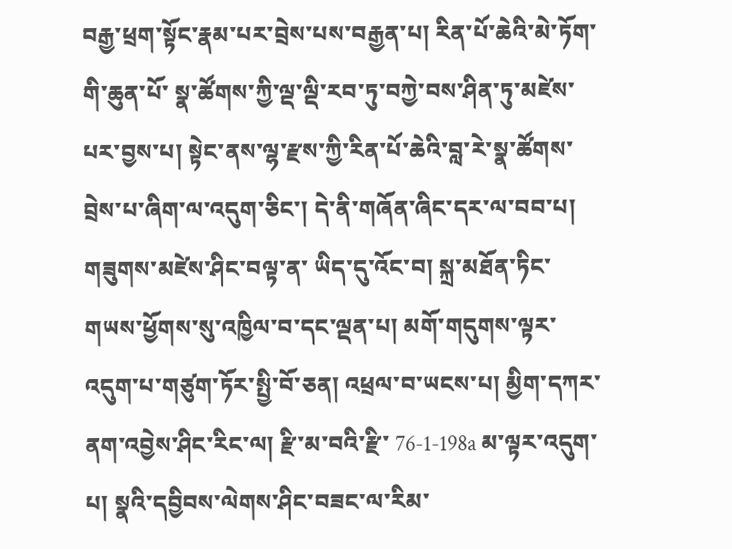བརྒྱ་ཕྲག་སྟོང་རྣམ་པར་བྲེས་པས་བརྒྱན་པ། རིན་པོ་ཆེའི་མེ་ཏོག་གི་ཆུན་པོ་ སྣ་ཚོགས་ཀྱི་ལྡ་ལྡི་རབ་ཏུ་བཀྱེ་བས་ཤིན་ཏུ་མཛེས་པར་བྱས་པ། སྟེང་ནས་ལྷ་རྫས་ཀྱི་རིན་པོ་ཆེའི་བླ་རེ་སྣ་ཚོགས་བྲེས་པ་ཞིག་ལ་འདུག་ཅིང་། དེ་ནི་གཞོན་ཞིང་དར་ལ་བབ་པ། གཟུགས་མཛེས་ཤིང་བལྟ་ན་ ཡིད་དུ་འོང་བ། སྐྲ་མཐོན་ཏིང་གཡས་ཕྱོགས་སུ་འཁྱིལ་བ་དང་ལྡན་པ། མགོ་གདུགས་ལྟར་འདུག་པ་གཙུག་ཏོར་སྤྱི་བོ་ཅན། འཕྲལ་བ་ཡངས་པ། མྱིག་དཀར་ནག་འབྱེས་ཤིང་རིང་ལ། རྫི་མ་བའི་རྫི་ 76-1-198a མ་ལྟར་འདུག་པ། སྣའི་དབྱིབས་ལེགས་ཤིང་བཟང་ལ་རིམ་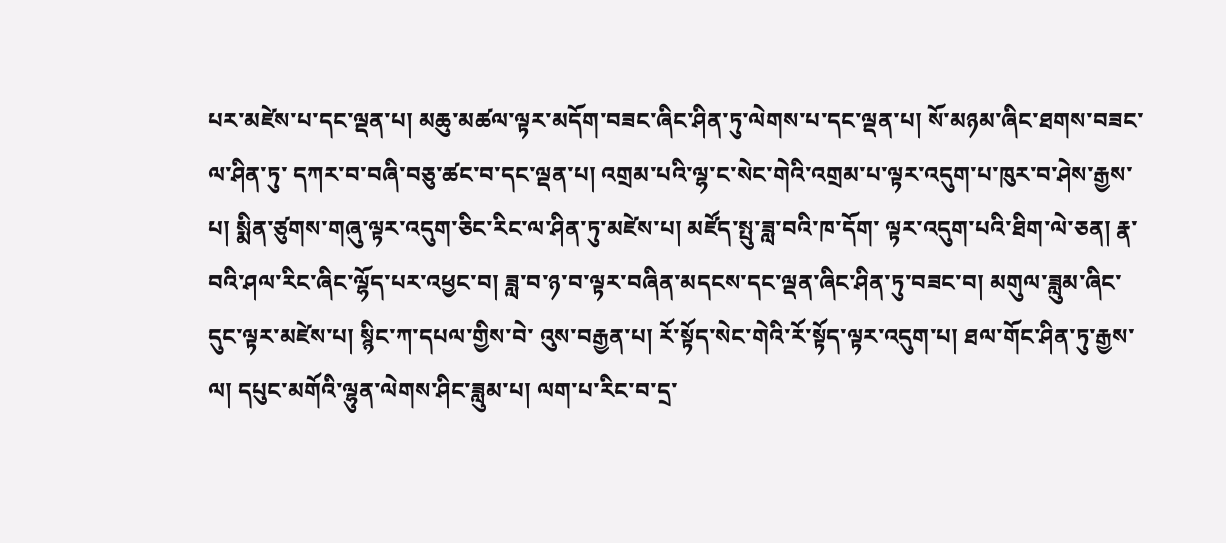པར་མཛེས་པ་དང་ལྡན་པ། མཆུ་མཚལ་ལྟར་མདོག་བཟང་ཞིང་ཤིན་ཏུ་ལེགས་པ་དང་ལྡན་པ། སོ་མཉམ་ཞིང་ཐགས་བཟང་ལ་ཤིན་ཏུ་ དཀར་བ་བཞི་བཅུ་ཚང་བ་དང་ལྡན་པ། འགྲམ་པའི་ལྷ་ང་སེང་གེའི་འགྲམ་པ་ལྟར་འདུག་པ་ཁུར་བ་ཤེས་རྒྱས་པ། སྨིན་ཙུགས་གཞུ་ལྟར་འདུག་ཅིང་རིང་ལ་ཤིན་ཏུ་མཛེས་པ། མཛོད་སྤུ་ཟླ་བའི་ཁ་དོག་ ལྟར་འདུག་པའི་ཐིག་ལེ་ཅན། རྣ་བའི་ཤལ་རིང་ཞིང་ལྷོད་པར་འཕྱང་བ། ཟླ་བ་ཉ་བ་ལྟར་བཞིན་མདངས་དང་ལྡན་ཞིང་ཤིན་ཏུ་བཟང་བ། མགུལ་ཟླུམ་ཞིང་དུང་ལྟར་མཛེས་པ། སྙིང་ཀ་དཔལ་གྱིས་བེ་ འུས་བརྒྱན་པ། རོ་སྟོད་སེང་གེའི་རོ་སྟོད་ལྟར་འདུག་པ། ཐལ་གོང་ཤིན་ཏུ་རྒྱས་ལ། དཔུང་མགོའི་ལྷུན་ལེགས་ཤིང་ཟླུམ་པ། ལག་པ་རིང་བ་དྲ་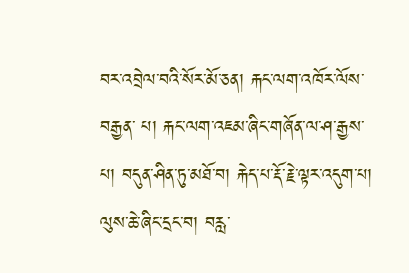བར་འབྲེལ་བའི་སོར་མོ་ཅན། རྐང་ལག་འཁོར་ལོས་བརྒྱན་ པ། རྐང་ལག་འཇམ་ཞིང་གཞོན་ལ་ཤ་རྒྱས་པ། བདུན་ཤིན་ཏུ་མཐོ་བ། རྐེད་པ་རྡོ་རྗེ་ལྟར་འདུག་པ། ལུས་ཆེ་ཞིང་དྲང་བ། བརླ་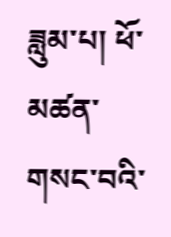ཟླུམ་པ། ཕོ་མཚན་གསང་བའི་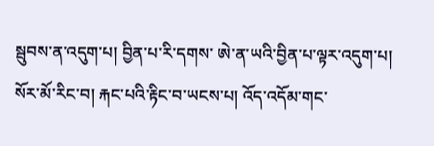སྦུབས་ན་འདུག་པ། བྱིན་པ་རི་དགས་ ཨེ་ན་ཡའི་བྱིན་པ་ལྟར་འདུག་པ། སོར་མོ་རིང་བ། རྐང་པའི་རྟིང་བ་ཡངས་པ། འོད་འདོམ་གང་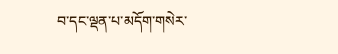བ་དང་ལྡན་པ་མདོག་གསེར་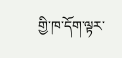གྱི་ཁ་དོག་ལྟར་